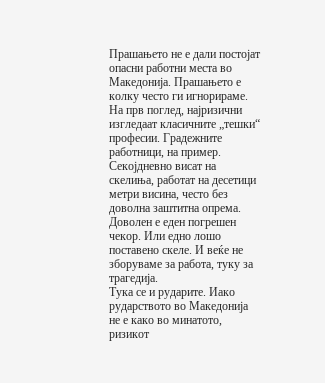Прашањето не е дали постојат опасни работни места во Македонија. Прашањето е колку често ги игнорираме.
На прв поглед, најризични изгледаат класичните „тешки“ професии. Градежните работници, на пример. Секојдневно висат на скелиња, работат на десетици метри висина, често без доволна заштитна опрема. Доволен е еден погрешен чекор. Или едно лошо поставено скеле. И веќе не зборуваме за работа, туку за трагедија.
Тука се и рударите. Иако рударството во Македонија не е како во минатото, ризикот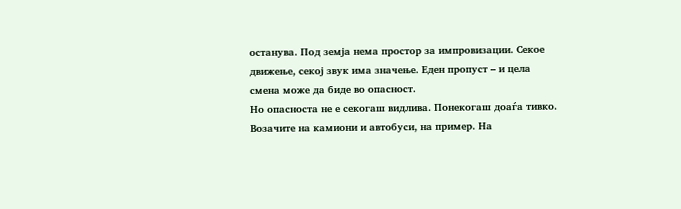останува. Под земја нема простор за импровизации. Секое движење, секој звук има значење. Еден пропуст – и цела смена може да биде во опасност.
Но опасноста не е секогаш видлива. Понекогаш доаѓа тивко.
Возачите на камиони и автобуси, на пример. На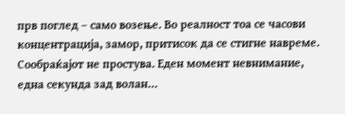прв поглед – само возење. Во реалност тоа се часови концентрација, замор, притисок да се стигне навреме. Сообраќајот не простува. Еден момент невнимание, една секунда зад волан…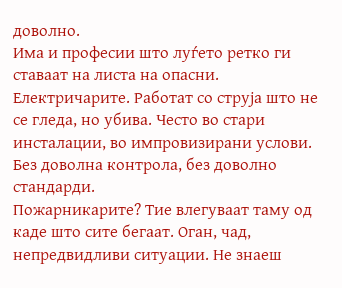доволно.
Има и професии што луѓето ретко ги ставаат на листа на опасни. Електричарите. Работат со струја што не се гледа, но убива. Често во стари инсталации, во импровизирани услови. Без доволна контрола, без доволно стандарди.
Пожарникарите? Тие влегуваат таму од каде што сите бегаат. Оган, чад, непредвидливи ситуации. Не знаеш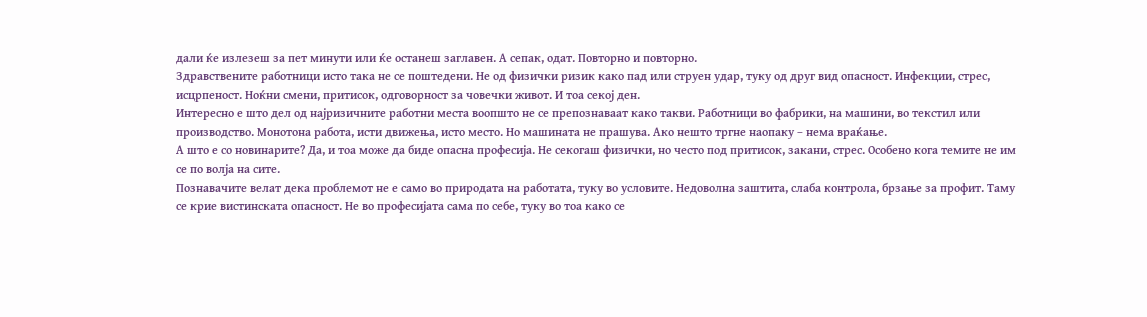дали ќе излезеш за пет минути или ќе останеш заглавен. А сепак, одат. Повторно и повторно.
Здравствените работници исто така не се поштедени. Не од физички ризик како пад или струен удар, туку од друг вид опасност. Инфекции, стрес, исцрпеност. Ноќни смени, притисок, одговорност за човечки живот. И тоа секој ден.
Интересно е што дел од најризичните работни места воопшто не се препознаваат како такви. Работници во фабрики, на машини, во текстил или производство. Монотона работа, исти движења, исто место. Но машината не прашува. Ако нешто тргне наопаку – нема враќање.
А што е со новинарите? Да, и тоа може да биде опасна професија. Не секогаш физички, но често под притисок, закани, стрес. Особено кога темите не им се по волја на сите.
Познавачите велат дека проблемот не е само во природата на работата, туку во условите. Недоволна заштита, слаба контрола, брзање за профит. Таму се крие вистинската опасност. Не во професијата сама по себе, туку во тоа како се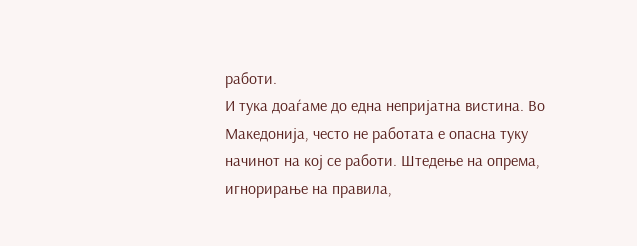работи.
И тука доаѓаме до една непријатна вистина. Во Македонија, често не работата е опасна туку начинот на кој се работи. Штедење на опрема, игнорирање на правила,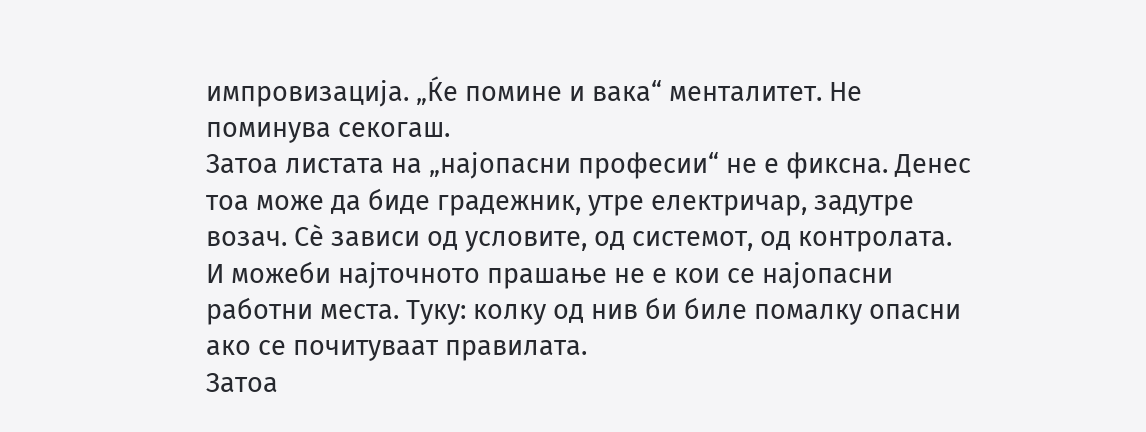импровизација. „Ќе помине и вака“ менталитет. Не поминува секогаш.
Затоа листата на „најопасни професии“ не е фиксна. Денес тоа може да биде градежник, утре електричар, задутре возач. Сѐ зависи од условите, од системот, од контролата.
И можеби најточното прашање не е кои се најопасни работни места. Туку: колку од нив би биле помалку опасни ако се почитуваат правилата.
Затоа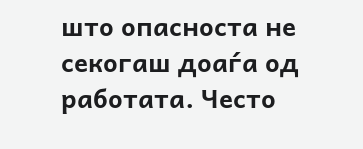што опасноста не секогаш доаѓа од работата. Често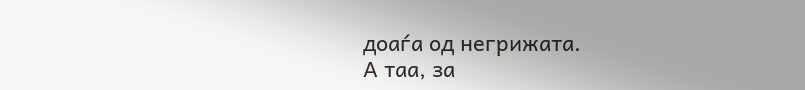доаѓа од негрижата.
А таа, за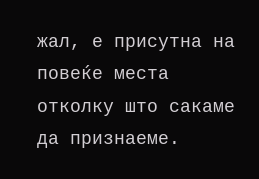жал, е присутна на повеќе места отколку што сакаме да признаеме.